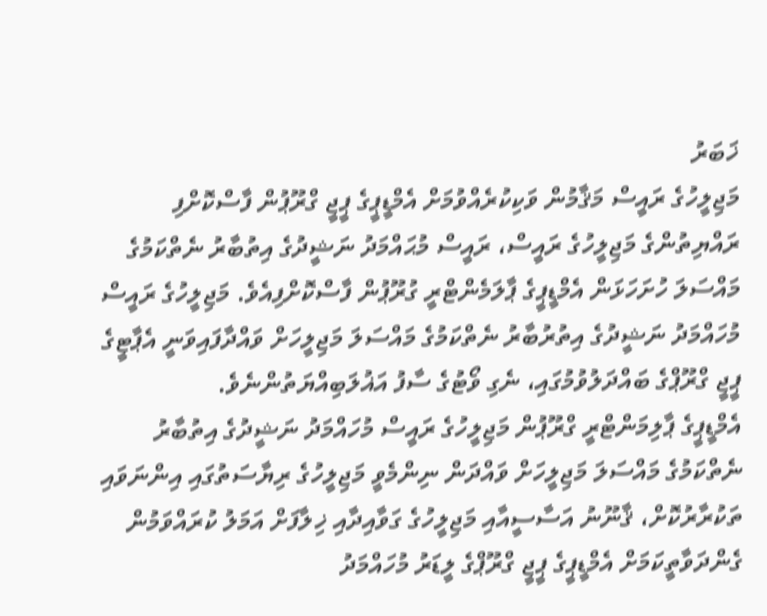ޚަބަރު
މަޖިލީހުގެ ރައީސް މަޤާމުން ވަކިކުރެއްވުމަށް އެމްޑީޕީގެ ޕީޖީ ގްރޫޕުން ފާސްކޮށްފި
ރައްޔިތުންގެ މަޖިލީހުގެ ރައީސް، ރައީސް މުޙައްމަދު ނަޝީދުގެ އިތުބާރު ނެތްކަމުގެ މައްސަލަ ހުށަހަޅަން އެމްޑީޕީގެ ޕާލަމެންޓްރީ ގުރޫޕުން ފާސްކޮށްފިއެވެ. މަޖިލީހުގެ ރައީސް މުހައްމަދު ނަޝީދުގެ އިތުރުބާރު ނެތްކަމުގެ މައްސަލަ މަޖިލީހަށް ވައްދާފައިވަނީ އެޕާޓީގެ ޕީޖީ ގްރޫޕްގެ ބައްދަލުވުމުގައި، ނެގި ވޯޓުގެ ސާފު އަޣުލަބިއްޔަތުންނެވެ.
އެމްޑީޕީގެ ޕާލިމަންޓްރީ ގްރޫޕުން މަޖިލީހުގެ ރައީސް މުހައްމަދު ނަޝީދުގެ އިތުބާރު ނެތްކަމުގެ މައްސަލަ މަޖިލީހަށް ވައްދަން ނިންމެވީ މަޖިލީހުގެ ރިޔާސަތުގައި އިންނަވައި ތަކުރާރުކޮށް، ޤާނޫނު އަސާސީއާއި މަޖިލީހުގެ ގަވާއިދާއި ޚިލާފަށް އަމަލު ކުރައްވަމުން ގެންދަވާތީކަމަށް އެމްޑީޕީގެ ޕީޖީ ގްރޫޕްގެ ލީޑަރު މުހައްމަދު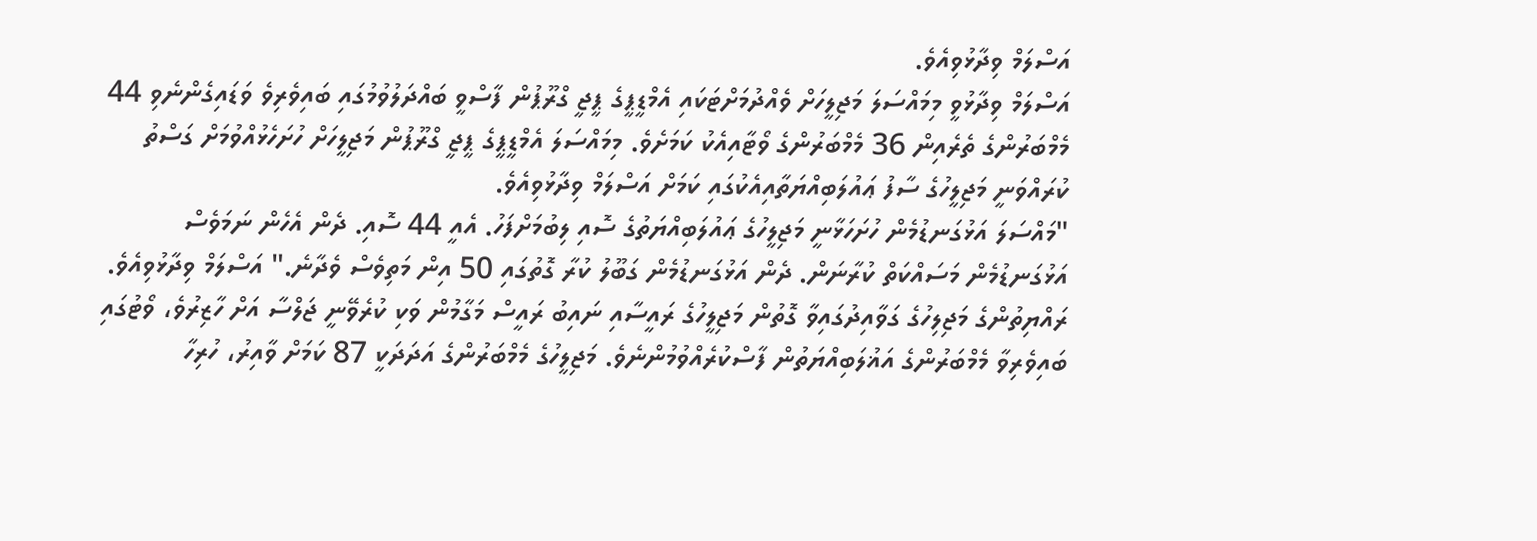އަސްލަމް ވިދާޅުވިއެވެ.
އަސްލަމް ވިދާޅުވީ މިމައްސަލަ މަޖިލީހަށް ވެއްދުމަށްޓަކައި އެމްޑީޕީގެ ޕީޖީ ގްރޫޕުން ފާސްވީ ބައްދަލުވުމުގައި ބައިވެރިވެ ވަޑައިގެންނެވި 44 މެމްބަރުންގެ ތެރެއިން 36 މެމްބަރުންގެ ވޯޓާއިއެކު ކަމަށެވެ. މިމައްސަލަ އެމްޑީޕީގެ ޕީޖީ ގްރޫޕުން މަޖިލީހަށް ހުށަހެޅުއްވުމަށް ގަސްތު ކުރައްވަނީ މަޖިލީހުގެ ސާފު ޢައުލަބިއްޔަތާއިއެކުގައި ކަމަށް އަސްލަމް ވިދާޅުވިއެވެ.
"މައްސަލަ އަޅުގަނޑުމެން ހުށަހަޅާނީ މަޖިލީހުގެ ޢައުލަބިއްޔަތުގެ ސޮއި ލިބުމަށްފަހު. އެއީ 44 ސޮއި. ދެން އެހެން ނަމަވެސް އަޅުގަނޑުމެން މަސައްކަތް ކުރާނަން. ދެން އަޅުގަނޑުމެން ގަބޫލު ކުރާ ގޮތުގައި 50 އިން މަތިވެސް ވެދާނެ." އަސްލަމް ވިދާޅުވިއެވެ.
ރައްޔިތުންގެ މަޖިލިހުގެ ގަވާއިދުގައިވާ ގޮތުން މަޖިލީހުގެ ރައީސާއި ނައިބު ރައީސް މަގާމުން ވަކި ކުރެވޭނީ ޖަލްސާ އަށް ހާޒިރުވެ، ވޯޓުގައި ބައިވެރިވާ މެމްބަރުންގެ އަޣުލަބިއްޔަތުން ފާސްކުރެއްވުމުންނެވެ. މަޖިލީހުގެ މެމްބަރުންގެ އަދަދަކީ 87 ކަމަށް ވާއިރު، ހުރިހާ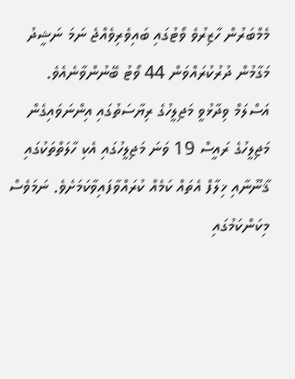މެމްބަރުން ހާޒިރުވެ ވޯޓުގައި ބައިވެރިވެއްޖެ ނަމަ ނަޝީދު މަގާމުން ދުރުކުރައްވަން 44 ވޯޓު ބޭނުންވާނެއެވެ.
އަސްލަމް ވިދާޅުވީ މަޖިލީހުގެ ރިޔާސަތުގައި އިންނަވައިގެން މަޖިލީހުގެ ރައީސް 19 ވަނަ މަޖިލީހުގައި އެކި ހާލަތްތަކުގައި ޤާނޫނާއި ޚިލާފް އެތައް ކަމެއް ކުރައްވާފައިވާކަމަށެވެ. ނަމަވެސް މިކަންކަމުގައި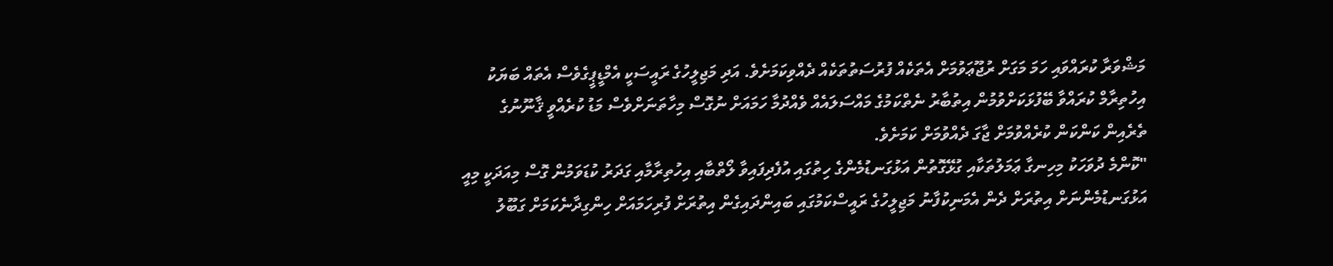މަޝްވަރާ ކުރައްވައި ހަމަ މަގަށް ރުޖޫޢަވުމަށް އެތަކެއް ފުރުސަތުތަކެއް ދެއްވިކަމަށެވެ. އަދި މަޖިލީހުގެ ރައީސަކީ އެމްޑީޕީގެވެސް އެތައް ބަޔަކު އިހުތިރާމް ކުރައްވާ ބޭފުޅަކަށްވުމުން އިތުބާރު ނެތްކަމުގެ މައްސަލައެއް ވެއްދުމާ ހަމައަށް ނުގޮސް މިހާތަނަށްވެސް މަޑު ކުރެއްވީ ޤާނޫނުގެ ތެރެއިން ކަންކަން ކުރެއްވުމަށް ޖާގަ ދެއްވުމަށް ކަމަށެވެ.
"ކޮންމެ ދުވަހަކު މިހިނގާ ޢަމަލުތަކާއި ގުޅޭގޮތުން އަޅުގަނޑުމެންގެ ހިތުގައި އުފެދިފައިވާ ލޯތްބާއި އިހުތިރާމާއި ގަދަރު ކުޑަވަމުން ގޮސް މިއަދަކީ މިއީ އަޅުގަނޑުމެންނަށް އިތުރަށް ދެން އެމަނިކުފާނު މަޖިލީހުގެ ރައީސްކަމުގައި ބައިންދައިގެން އިތުރަށް ފުރިހަމައަށް ހިންގިދާނެކަމަށް ގަބޫލު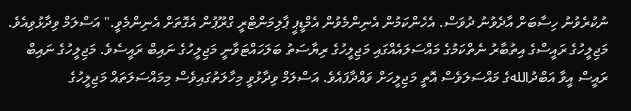ނުކުރެވުނު ހިސާބަށް އާދެވުނު ދުވަސް. އެހެންކަމުން އެނިންމެވުން އެމްޑީޕީ ޕާލިމަންޓްރީ ގްރޫޕުން އެގޮތަށް އެނިންމެވީ." އަސްލަމް ވިދާޅުވިއެވެ.
މަޖިލީހުގެ ރައީސްގެ އިތުބާރު ނެތްކަމުގެ މައްސަލައެއްގައި މަޖިލީހުގެ ރިޔާސަތު ބަލަހައްޓަވާނީ މަޖިލީހުގެ ނައިބް ރައީސެވެ. މަޖިލީހުގެ ނައިބް ރައީސް އީވާ އަބްދުاللهގެ މައްސަލަވެސް އޮތީ މަޖިލީހަށް ވައްދާފައެވެ. އަސްލަމް ވިދާޅުވީ މިހާލަތުގައިވެސް މިމައްސަލަތައް މަޖިލީހުގެ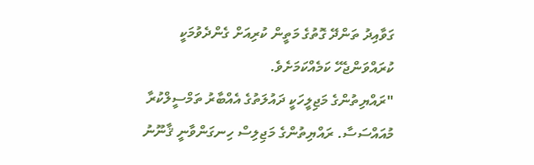ގަވާއިދު ތަންދޭ ގޮތުގެ މަތީން ކުރިއަށް ގެންދެވުމަކީ ކުރައްވަންޖެހޭ ކަމެއްކަމަށެވެ.
"ރައްޔިތުންގެ މަޖިލީހަކީ ދައުލަތުގެ އެއްބާރު ތަމްސީލްކުރާ މުއައްސަސާ. ރައްޔިތުންގެ މަޖިލިސް ހިނގަންވާނީ ޤާނޫނު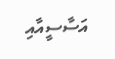އަސާސީއާއި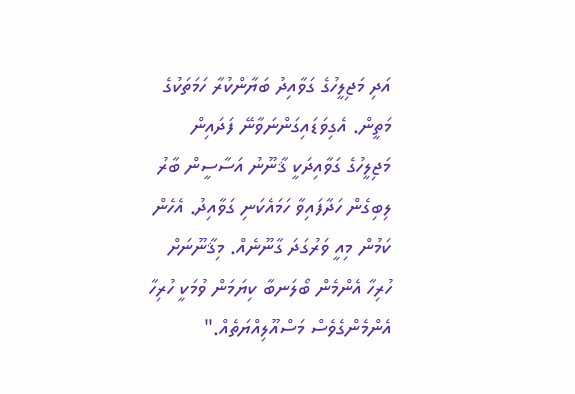އަދި މަޖިލީހުގެ ގަވާއިދު ބަޔާންކުރާ ހަމަތަކުގެ މަތީން. އެގިވަޑައިގަންނަވާނޭ ފަދައިން މަޖިލީހުގެ ގަވާއިދަކީ ޤާނޫނު އަސާސީން ބާރު ލިބިގެން ހަދާފައިވާ ހަމައެކަނި ގަވާއިދު. އެހެން ކަމުން މިއީ ވަރުގަދަ ގާނޫނެއް. މިޤާނޫނަށް ހުރިހާ އެންމެން ބޯލަނބާ ކިޔަމަން ވުމަކީ ހުރިހާ އެންމެންގެވެސް މަސްއޫލިއްޔަތެއް."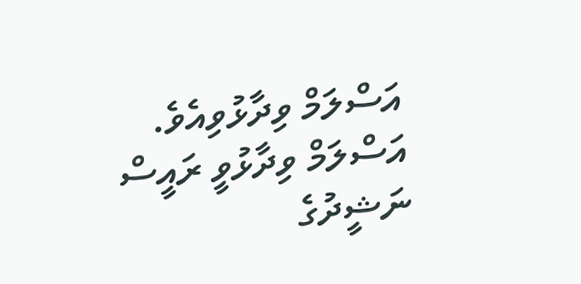އަސްލަމް ވިދާޅުވިއެވެ.
އަސްލަމް ވިދާޅުވީ ރައީސް ނަޝީދުގެ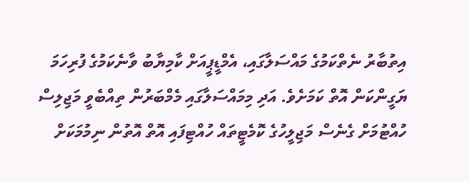އިތުބާރު ނެތްކަމުގެ މައްސަލާގައި، އެމްޑީޕީއަށް ކާމިޔާބު ވާނެކަމުގެ ފުރިހަމަ ޔަގީންކަން އޮތް ކަމަށެވެ. އަދި މިމައްސަލާގައި މެމްބަރުން ތިއްބެވީ މަޖިލިސް ހުއްޓުމަށް ގެނެސް މަޖިލީހުގެ ކޮމެޓީތައް ހުއްޓިފައި އޮތް އޮތުން ނިމުމަކަށް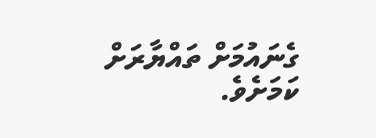ގެނައުމަށް ތައްޔާރަށް ކަމަށެވެ.